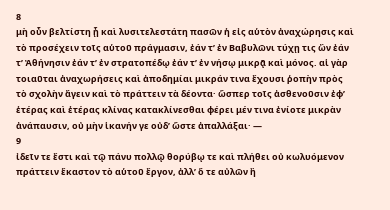8
μὴ οὖν βελτίστη ᾖ καὶ λυσιτελεστάτη πασῶν ἡ εἰς αὑτὸν ἀναχώρησις καὶ τὸ προσέχειν τοῖς αὑτοῦ πράγμασιν, ἐάν τ’ ἐν Βαβυλῶνι τύχῃ τις ὢν ἐάν τ’ Ἀθήνησιν ἐάν τ’ ἐν στρατοπέδῳ ἐάν τ’ ἐν νήσῳ μικρᾷ καὶ μόνος. αἱ γὰρ τοιαῦται ἀναχωρήσεις καὶ ἀποδημίαι μικράν τινα ἔχουσι ῥοπὴν πρὸς τὸ σχολὴν ἄγειν καὶ τὸ πράττειν τὰ δέοντα· ὥσπερ τοῖς ἀσθενοῦσιν ἐφ’ ἑτέρας καὶ ἑτέρας κλίνας κατακλίνεσθαι φέρει μέν τινα ἐνίοτε μικρὰν ἀνάπαυσιν, οὐ μὴν ἱκανήν γε οὐδ’ ὥστε ἀπαλλάξαι· —
9
ἰδεῖν τε ἔστι καὶ τῷ πάνυ πολλῷ θορύβῳ τε καὶ πλήθει οὐ κωλυόμενον πράττειν ἕκαστον τὸ αὑτοῦ ἔργον, ἀλλ’ ὅ τε αὐλῶν ἢ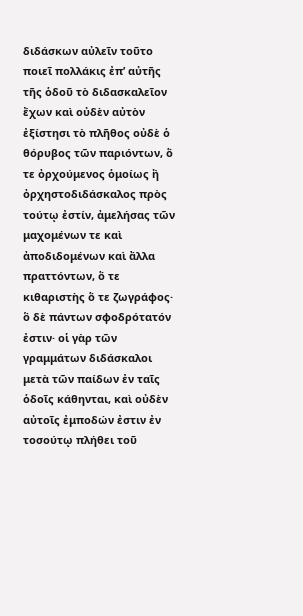διδάσκων αὐλεῖν τοῦτο ποιεῖ πολλάκις ἐπ’ αὐτῆς τῆς ὁδοῦ τὸ διδασκαλεῖον ἔχων καὶ οὐδὲν αὐτὸν ἐξίστησι τὸ πλῆθος οὐδὲ ὁ θόρυβος τῶν παριόντων, ὅ τε ὀρχούμενος ὁμοίως ἢ ὀρχηστοδιδάσκαλος πρὸς τούτῳ ἐστίν, ἀμελήσας τῶν μαχομένων τε καὶ ἀποδιδομένων καὶ ἄλλα πραττόντων, ὅ τε κιθαριστὴς ὅ τε ζωγράφος· ὃ δὲ πάντων σφοδρότατόν ἐστιν· οἱ γὰρ τῶν γραμμάτων διδάσκαλοι μετὰ τῶν παίδων ἐν ταῖς ὁδοῖς κάθηνται, καὶ οὐδὲν αὐτοῖς ἐμποδών ἐστιν ἐν τοσούτῳ πλήθει τοῦ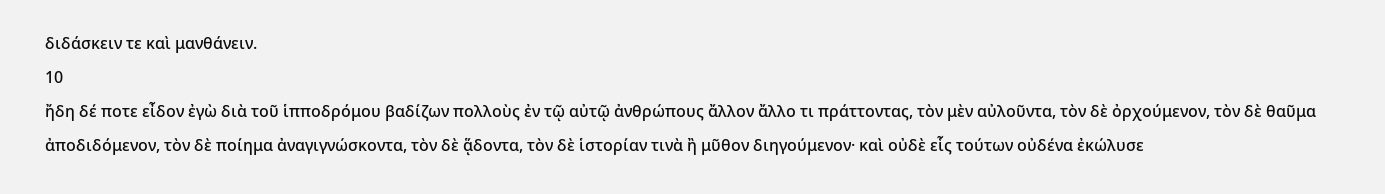διδάσκειν τε καὶ μανθάνειν.
10
ἤδη δέ ποτε εἶδον ἐγὼ διὰ τοῦ ἱπποδρόμου βαδίζων πολλοὺς ἐν τῷ αὐτῷ ἀνθρώπους ἄλλον ἄλλο τι πράττοντας, τὸν μὲν αὐλοῦντα, τὸν δὲ ὀρχούμενον, τὸν δὲ θαῦμα ἀποδιδόμενον, τὸν δὲ ποίημα ἀναγιγνώσκοντα, τὸν δὲ ᾅδοντα, τὸν δὲ ἱστορίαν τινὰ ἢ μῦθον διηγούμενον· καὶ οὐδὲ εἷς τούτων οὐδένα ἐκώλυσε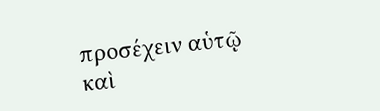προσέχειν αὑτῷ καὶ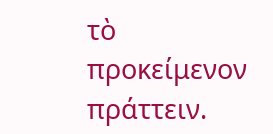τὸ προκείμενον πράττειν.